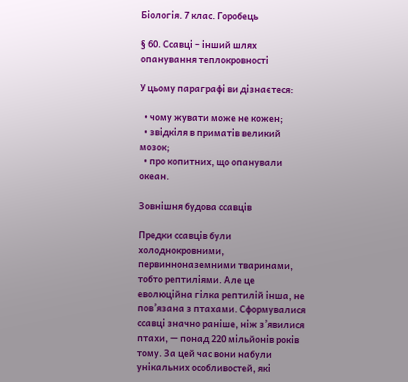Біологія. 7 клас. Горобець

§ 60. Ссавці – інший шлях опанування теплокровності

У цьому параграфі ви дізнаєтеся:

  • чому жувати може не кожен;
  • звідкіля в приматів великий мозок;
  • про копитних, що опанували океан.

Зовнішня будова ссавців

Предки ссавців були холоднокровними, первинноназемними тваринами, тобто рептиліями. Але це еволюційна гілка рептилій інша, не пов’язана з птахами. Сформувалися ссавці значно раніше, ніж з’явилися птахи, — понад 220 мільйонів років тому. За цей час вони набули унікальних особливостей, які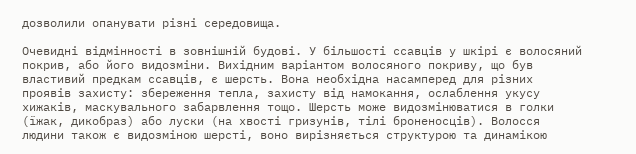дозволили опанувати різні середовища.

Очевидні відмінності в зовнішній будові. У більшості ссавців у шкірі є волосяний покрив, або його видозміни. Вихідним варіантом волосяного покриву, що був властивий предкам ссавців, є шерсть. Вона необхідна насамперед для різних проявів захисту: збереження тепла, захисту від намокання, ослаблення укусу хижаків, маскувального забарвлення тощо. Шерсть може видозмінюватися в голки (їжак, дикобраз) або луски (на хвості гризунів, тілі броненосців). Волосся людини також є видозміною шерсті, воно вирізняється структурою та динамікою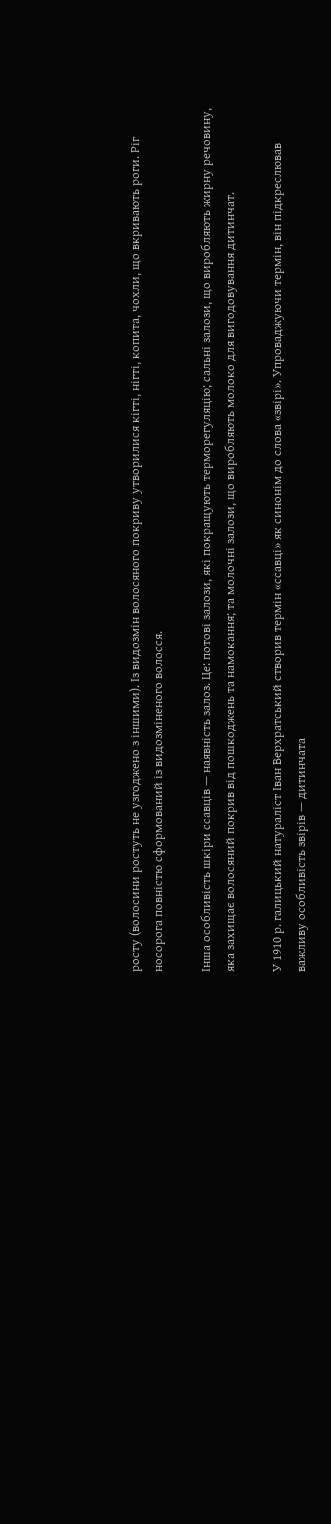росту (волосини ростуть не узгоджено з іншими). Із видозмін волосяного покриву утворилися кігті, нігті, копита, чохли, що вкривають роги. Ріг носорога повністю сформований із видозміненого волосся.

Інша особливість шкіри ссавців — наявність залоз. Це: потові залози, які покращують терморегуляцію; сальні залози, що виробляють жирну речовину, яка захищає волосяний покрив від пошкоджень та намокання; та молочні залози, що виробляють молоко для вигодовування дитинчат.

У 1910 р. галицький натураліст Іван Верхратський створив термін «ссавці» як синонім до слова «звірі». Упроваджуючи термін, він підкреслював важливу особливість звірів — дитинчата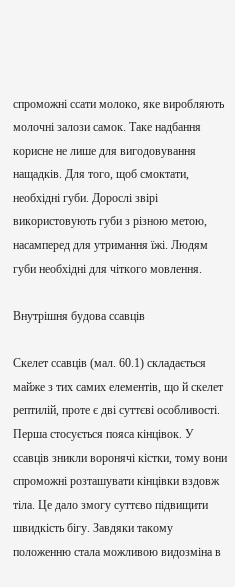спроможні ссати молоко, яке виробляють молочні залози самок. Таке надбання корисне не лише для вигодовування нащадків. Для того, щоб смоктати, необхідні губи. Дорослі звірі використовують губи з різною метою, насамперед для утримання їжі. Людям губи необхідні для чіткого мовлення.

Внутрішня будова ссавців

Скелет ссавців (мал. 60.1) складається майже з тих самих елементів, що й скелет рептилій, проте є дві суттєві особливості. Перша стосується пояса кінцівок. У ссавців зникли воронячі кістки, тому вони спроможні розташувати кінцівки вздовж тіла. Це дало змогу суттєво підвищити швидкість бігу. Завдяки такому положенню стала можливою видозміна в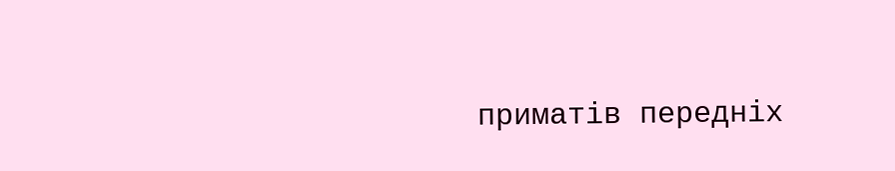приматів передніх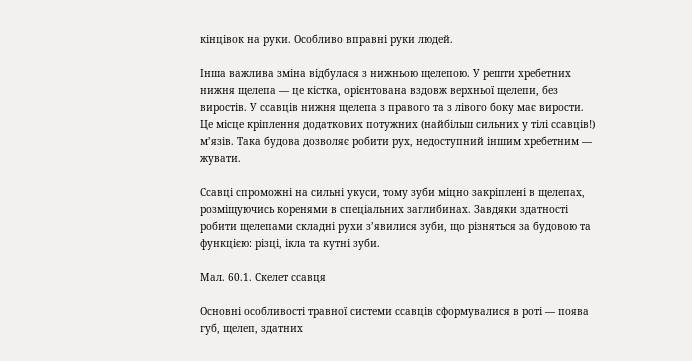кінцівок на руки. Особливо вправні руки людей.

Інша важлива зміна відбулася з нижньою щелепою. У решти хребетних нижня щелепа — це кістка, орієнтована вздовж верхньої щелепи, без виростів. У ссавців нижня щелепа з правого та з лівого боку має вирости. Це місце кріплення додаткових потужних (найбільш сильних у тілі ссавців!) м’язів. Така будова дозволяє робити рух, недоступний іншим хребетним — жувати.

Ссавці спроможні на сильні укуси, тому зуби міцно закріплені в щелепах, розміщуючись коренями в спеціальних заглибинах. Завдяки здатності робити щелепами складні рухи з’явилися зуби, що різняться за будовою та функцією: різці, ікла та кутні зуби.

Мал. 60.1. Скелет ссавця

Основні особливості травної системи ссавців сформувалися в роті — поява губ, щелеп, здатних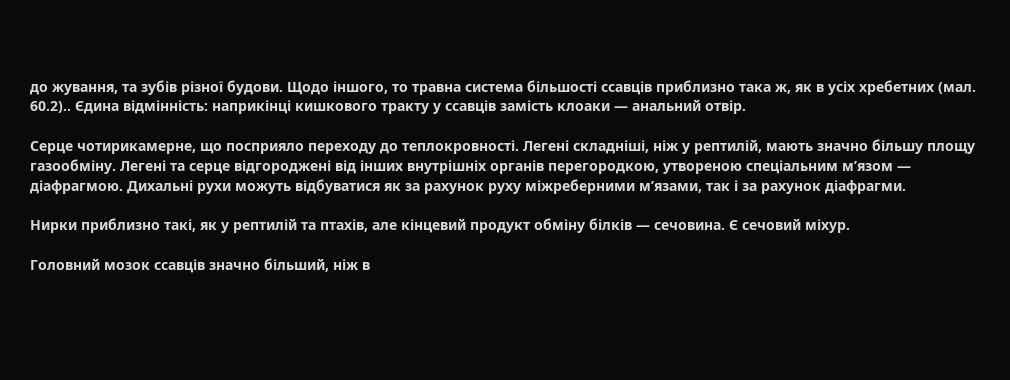до жування, та зубів різної будови. Щодо іншого, то травна система більшості ссавців приблизно така ж, як в усіх хребетних (мал. 60.2).. Єдина відмінність: наприкінці кишкового тракту у ссавців замість клоаки — анальний отвір.

Серце чотирикамерне, що посприяло переходу до теплокровності. Легені складніші, ніж у рептилій, мають значно більшу площу газообміну. Легені та серце відгороджені від інших внутрішніх органів перегородкою, утвореною спеціальним м’язом — діафрагмою. Дихальні рухи можуть відбуватися як за рахунок руху міжреберними м’язами, так і за рахунок діафрагми.

Нирки приблизно такі, як у рептилій та птахів, але кінцевий продукт обміну білків — сечовина. Є сечовий міхур.

Головний мозок ссавців значно більший, ніж в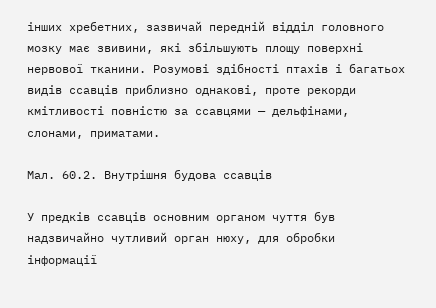інших хребетних, зазвичай передній відділ головного мозку має звивини, які збільшують площу поверхні нервової тканини. Розумові здібності птахів і багатьох видів ссавців приблизно однакові, проте рекорди кмітливості повністю за ссавцями — дельфінами, слонами, приматами.

Мал. 60.2. Внутрішня будова ссавців

У предків ссавців основним органом чуття був надзвичайно чутливий орган нюху, для обробки інформації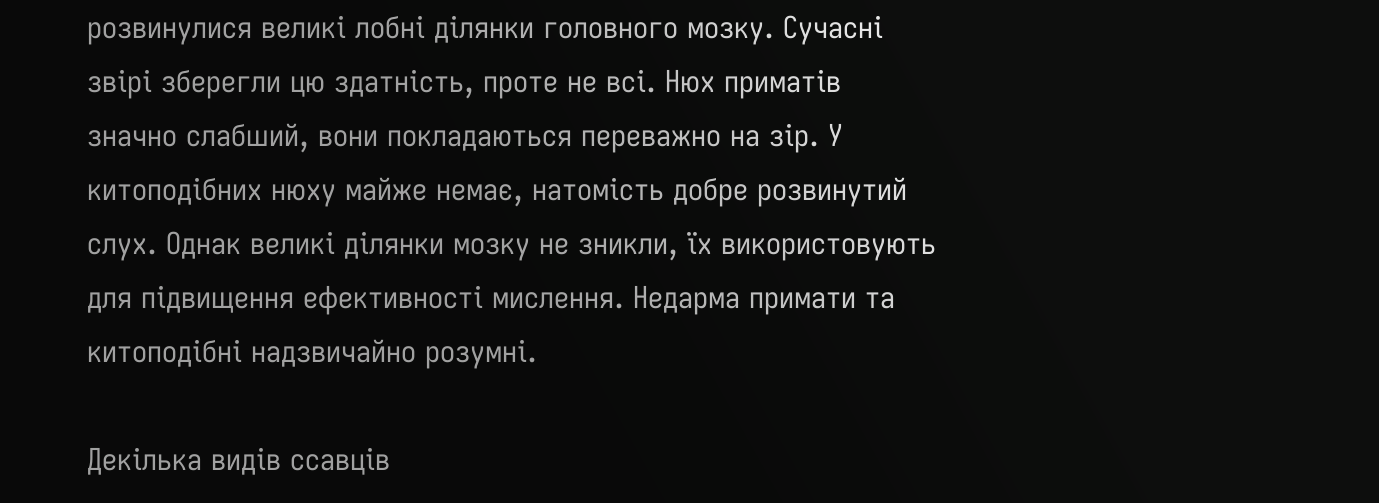розвинулися великі лобні ділянки головного мозку. Сучасні звірі зберегли цю здатність, проте не всі. Нюх приматів значно слабший, вони покладаються переважно на зір. У китоподібних нюху майже немає, натомість добре розвинутий слух. Однак великі ділянки мозку не зникли, їх використовують для підвищення ефективності мислення. Недарма примати та китоподібні надзвичайно розумні.

Декілька видів ссавців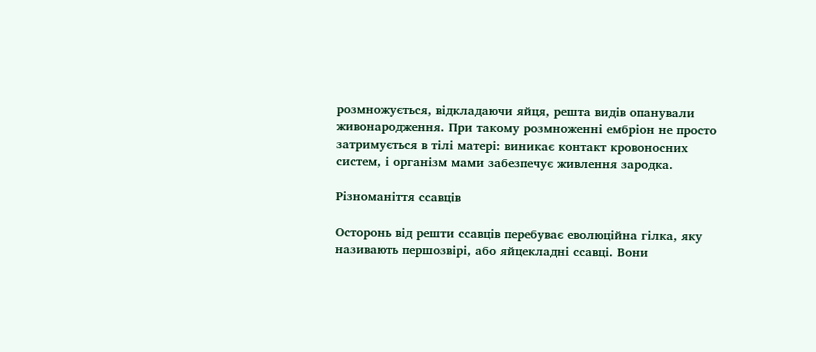розмножується, відкладаючи яйця, решта видів опанували живонародження. При такому розмноженні ембріон не просто затримується в тілі матері: виникає контакт кровоносних систем, і організм мами забезпечує живлення зародка.

Різноманіття ссавців

Осторонь від решти ссавців перебуває еволюційна гілка, яку називають першозвірі, або яйцекладні ссавці. Вони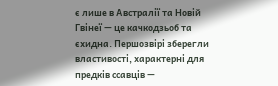є лише в Австралії та Новій Гвінеї — це качкодзьоб та єхидна. Першозвірі зберегли властивості, характерні для предків ссавців —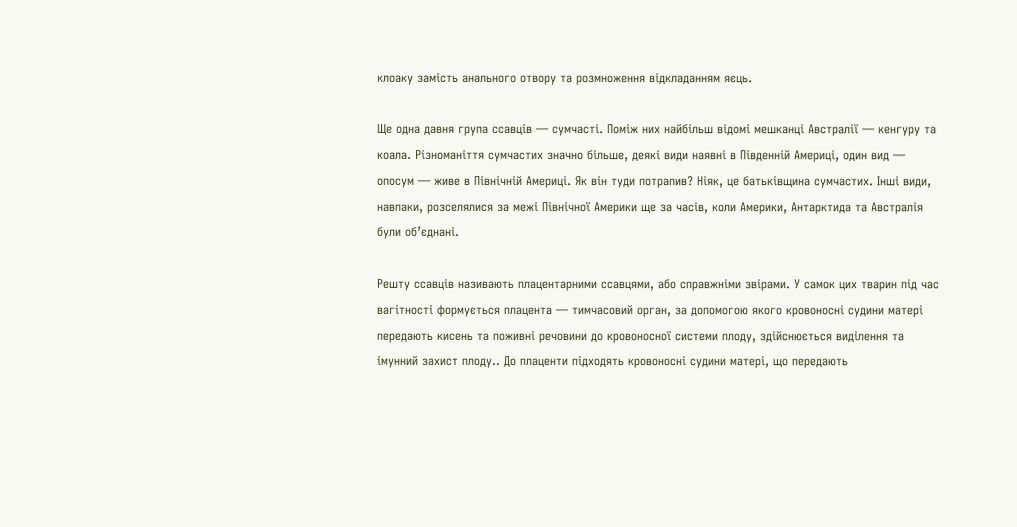клоаку замість анального отвору та розмноження відкладанням яєць.

Ще одна давня група ссавців — сумчасті. Поміж них найбільш відомі мешканці Австралії — кенгуру та коала. Різноманіття сумчастих значно більше, деякі види наявні в Південній Америці, один вид — опосум — живе в Північній Америці. Як він туди потрапив? Ніяк, це батьківщина сумчастих. Інші види, навпаки, розселялися за межі Північної Америки ще за часів, коли Америки, Антарктида та Австралія були об’єднані.

Решту ссавців називають плацентарними ссавцями, або справжніми звірами. У самок цих тварин під час вагітності формується плацента — тимчасовий орган, за допомогою якого кровоносні судини матері передають кисень та поживні речовини до кровоносної системи плоду, здійснюється виділення та імунний захист плоду.. До плаценти підходять кровоносні судини матері, що передають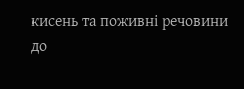кисень та поживні речовини до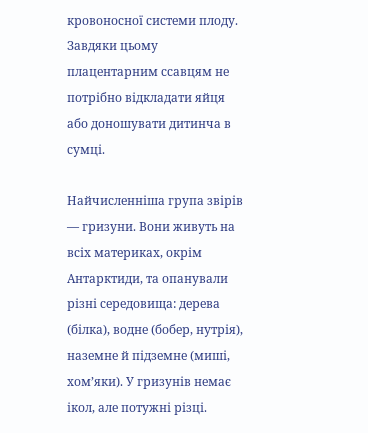кровоносної системи плоду. Завдяки цьому плацентарним ссавцям не потрібно відкладати яйця або доношувати дитинча в сумці.

Найчисленніша група звірів — гризуни. Вони живуть на всіх материках, окрім Антарктиди, та опанували різні середовища: дерева (білка), водне (бобер, нутрія), наземне й підземне (миші, хом’яки). У гризунів немає ікол, але потужні різці.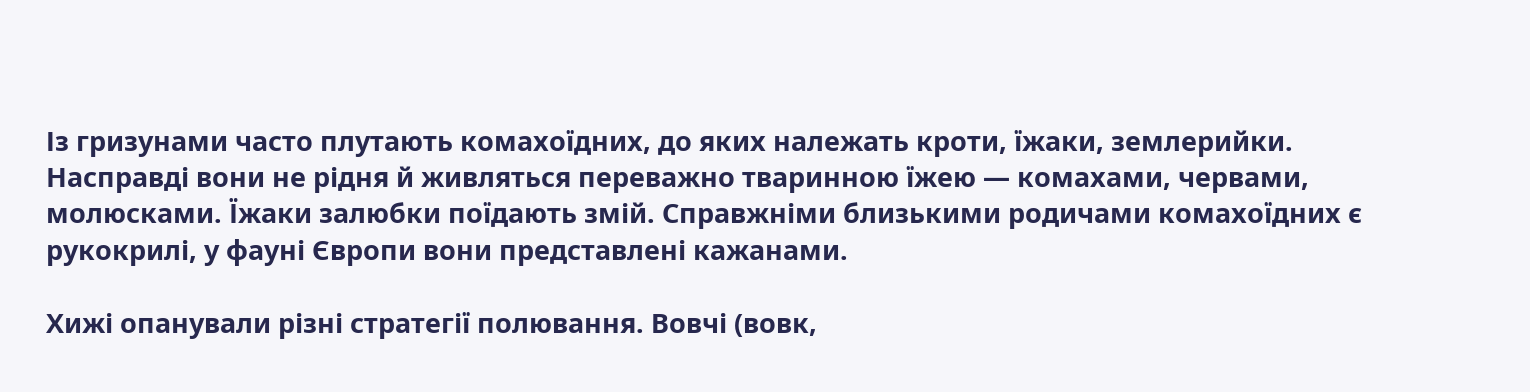Із гризунами часто плутають комахоїдних, до яких належать кроти, їжаки, землерийки. Насправді вони не рідня й живляться переважно тваринною їжею — комахами, червами, молюсками. Їжаки залюбки поїдають змій. Справжніми близькими родичами комахоїдних є рукокрилі, у фауні Європи вони представлені кажанами.

Хижі опанували різні стратегії полювання. Вовчі (вовк,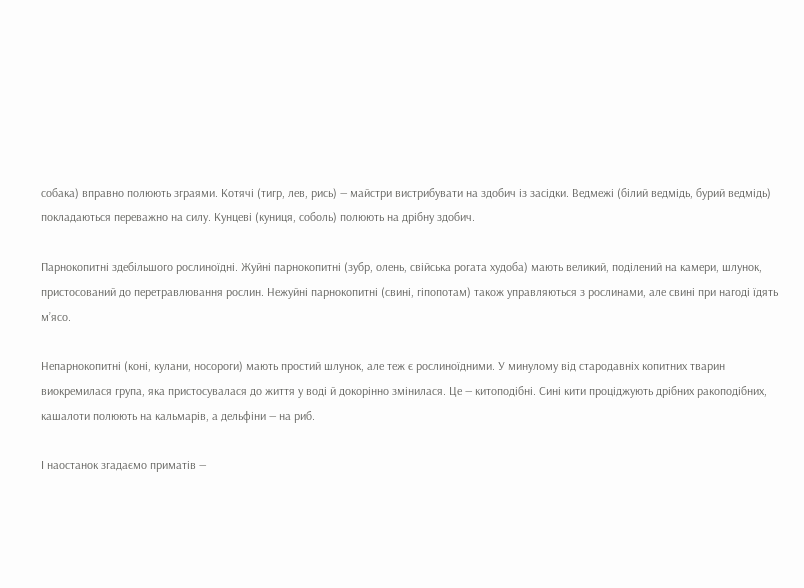собака) вправно полюють зграями. Котячі (тигр, лев, рись) — майстри вистрибувати на здобич із засідки. Ведмежі (білий ведмідь, бурий ведмідь) покладаються переважно на силу. Кунцеві (куниця, соболь) полюють на дрібну здобич.

Парнокопитні здебільшого рослиноїдні. Жуйні парнокопитні (зубр, олень, свійська рогата худоба) мають великий, поділений на камери, шлунок, пристосований до перетравлювання рослин. Нежуйні парнокопитні (свині, гіпопотам) також управляються з рослинами, але свині при нагоді їдять м’ясо.

Непарнокопитні (коні, кулани, носороги) мають простий шлунок, але теж є рослиноїдними. У минулому від стародавніх копитних тварин виокремилася група, яка пристосувалася до життя у воді й докорінно змінилася. Це — китоподібні. Сині кити проціджують дрібних ракоподібних, кашалоти полюють на кальмарів, а дельфіни — на риб.

І наостанок згадаємо приматів —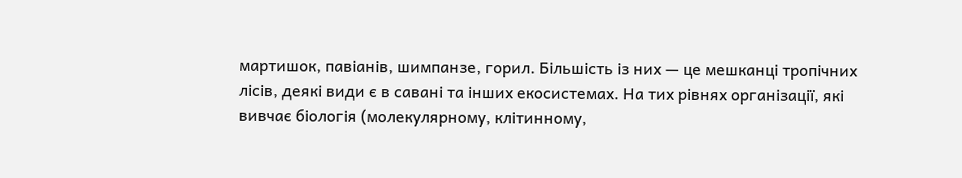мартишок, павіанів, шимпанзе, горил. Більшість із них — це мешканці тропічних лісів, деякі види є в савані та інших екосистемах. На тих рівнях організації, які вивчає біологія (молекулярному, клітинному,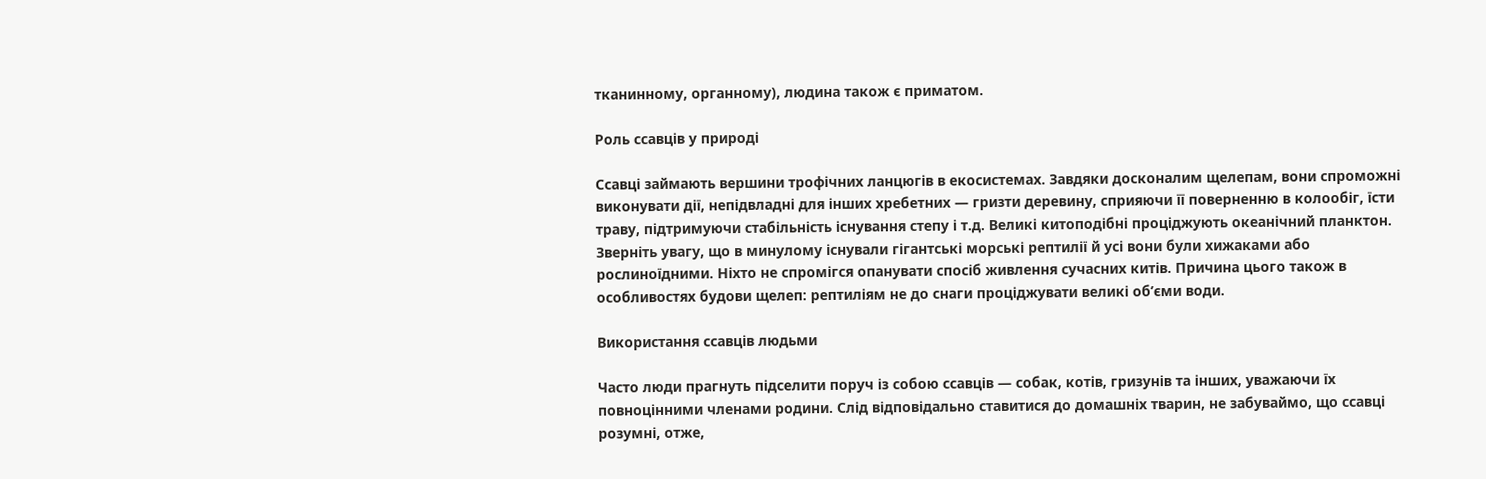тканинному, органному), людина також є приматом.

Роль ссавців у природі

Ссавці займають вершини трофічних ланцюгів в екосистемах. Завдяки досконалим щелепам, вони спроможні виконувати дії, непідвладні для інших хребетних — гризти деревину, сприяючи її поверненню в колообіг, їсти траву, підтримуючи стабільність існування степу і т.д. Великі китоподібні проціджують океанічний планктон. Зверніть увагу, що в минулому існували гігантські морські рептилії й усі вони були хижаками або рослиноїдними. Ніхто не спромігся опанувати спосіб живлення сучасних китів. Причина цього також в особливостях будови щелеп: рептиліям не до снаги проціджувати великі об’єми води.

Використання ссавців людьми

Часто люди прагнуть підселити поруч із собою ссавців — собак, котів, гризунів та інших, уважаючи їх повноцінними членами родини. Слід відповідально ставитися до домашніх тварин, не забуваймо, що ссавці розумні, отже,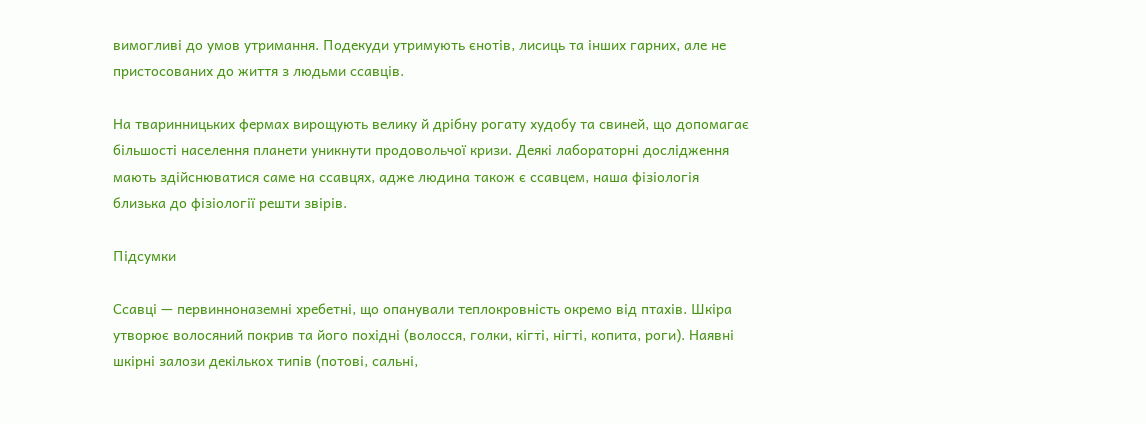вимогливі до умов утримання. Подекуди утримують єнотів, лисиць та інших гарних, але не пристосованих до життя з людьми ссавців.

На тваринницьких фермах вирощують велику й дрібну рогату худобу та свиней, що допомагає більшості населення планети уникнути продовольчої кризи. Деякі лабораторні дослідження мають здійснюватися саме на ссавцях, адже людина також є ссавцем, наша фізіологія близька до фізіології решти звірів.

Підсумки

Ссавці — первинноназемні хребетні, що опанували теплокровність окремо від птахів. Шкіра утворює волосяний покрив та його похідні (волосся, голки, кігті, нігті, копита, роги). Наявні шкірні залози декількох типів (потові, сальні,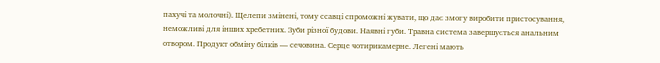пахучі та молочні). Щелепи змінені, тому ссавці спроможні жувати, що дає змогу виробити пристосування, неможливі для інших хребетних. Зуби різної будови. Наявні губи. Травна система завершується анальним отвором. Продукт обміну білків — сечовина. Серце чотирикамерне. Легені мають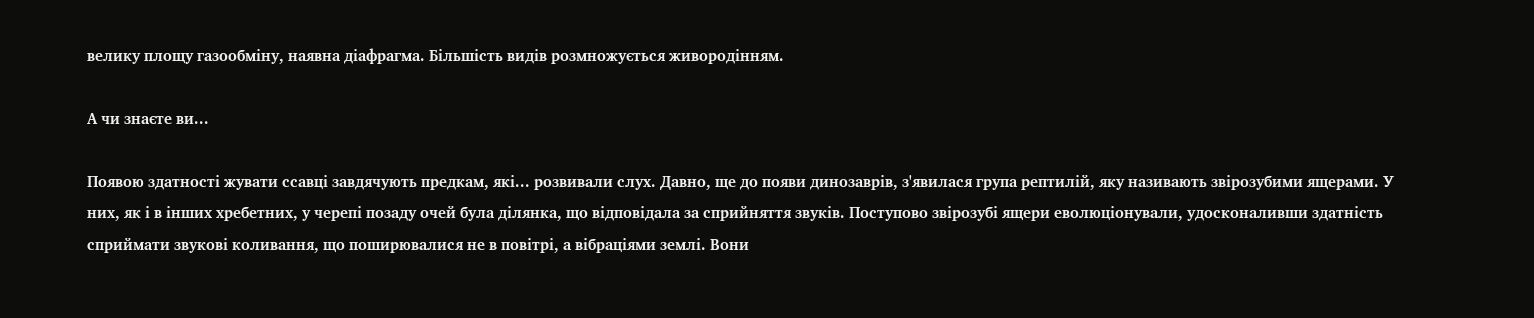велику площу газообміну, наявна діафрагма. Більшість видів розмножується живородінням.

А чи знаєте ви...

Появою здатності жувати ссавці завдячують предкам, які... розвивали слух. Давно, ще до появи динозаврів, з'явилася група рептилій, яку називають звірозубими ящерами. У них, як і в інших хребетних, у черепі позаду очей була ділянка, що відповідала за сприйняття звуків. Поступово звірозубі ящери еволюціонували, удосконаливши здатність сприймати звукові коливання, що поширювалися не в повітрі, а вібраціями землі. Вони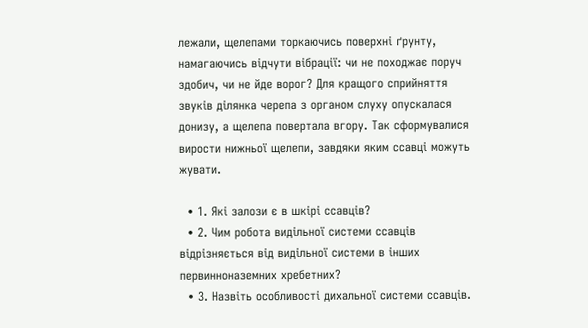лежали, щелепами торкаючись поверхні ґрунту, намагаючись відчути вібрації: чи не походжає поруч здобич, чи не йде ворог? Для кращого сприйняття звуків ділянка черепа з органом слуху опускалася донизу, а щелепа повертала вгору. Так сформувалися вирости нижньої щелепи, завдяки яким ссавці можуть жувати.

  • 1. Які залози є в шкірі ссавців?
  • 2. Чим робота видільної системи ссавців відрізняється від видільної системи в інших первинноназемних хребетних?
  • 3. Назвіть особливості дихальної системи ссавців.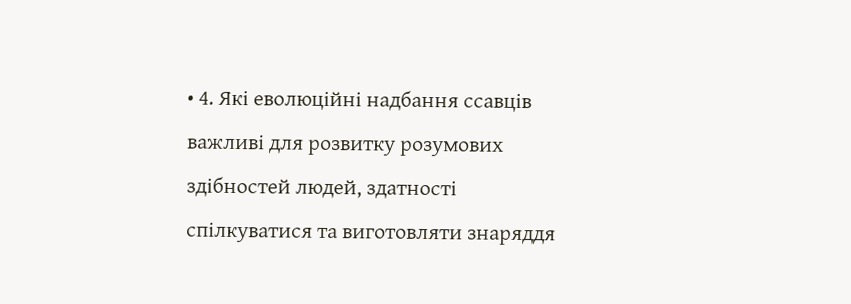• 4. Які еволюційні надбання ссавців важливі для розвитку розумових здібностей людей, здатності спілкуватися та виготовляти знаряддя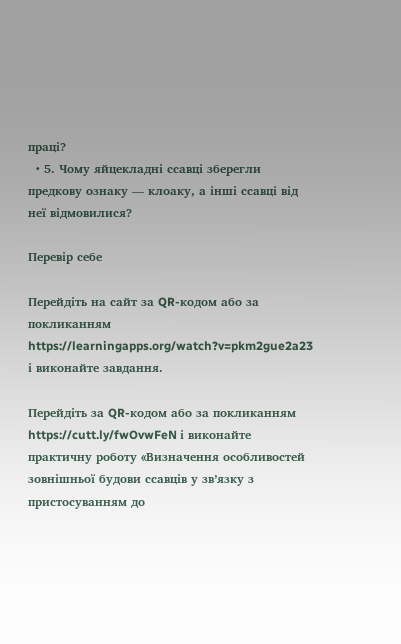праці?
  • 5. Чому яйцекладні ссавці зберегли предкову ознаку — клоаку, а інші ссавці від неї відмовилися?

Перевір себе

Перейдіть на сайт за QR-кодом або за покликанням https://learningapps.org/watch?v=pkm2gue2a23 і виконайте завдання.

Перейдіть за QR-кодом або за покликанням https://cutt.ly/fwOvwFeN і виконайте практичну роботу «Визначення особливостей зовнішньої будови ссавців у зв’язку з пристосуванням до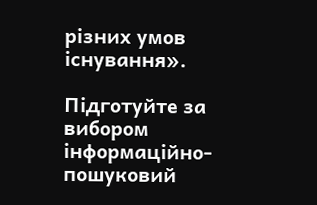різних умов існування».

Підготуйте за вибором інформаційно-пошуковий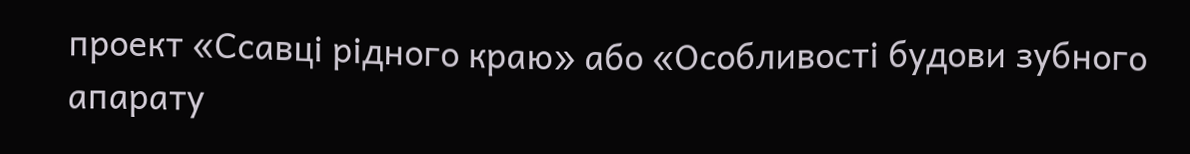проект «Ссавці рідного краю» або «Особливості будови зубного апарату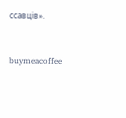ссавців».


buymeacoffee